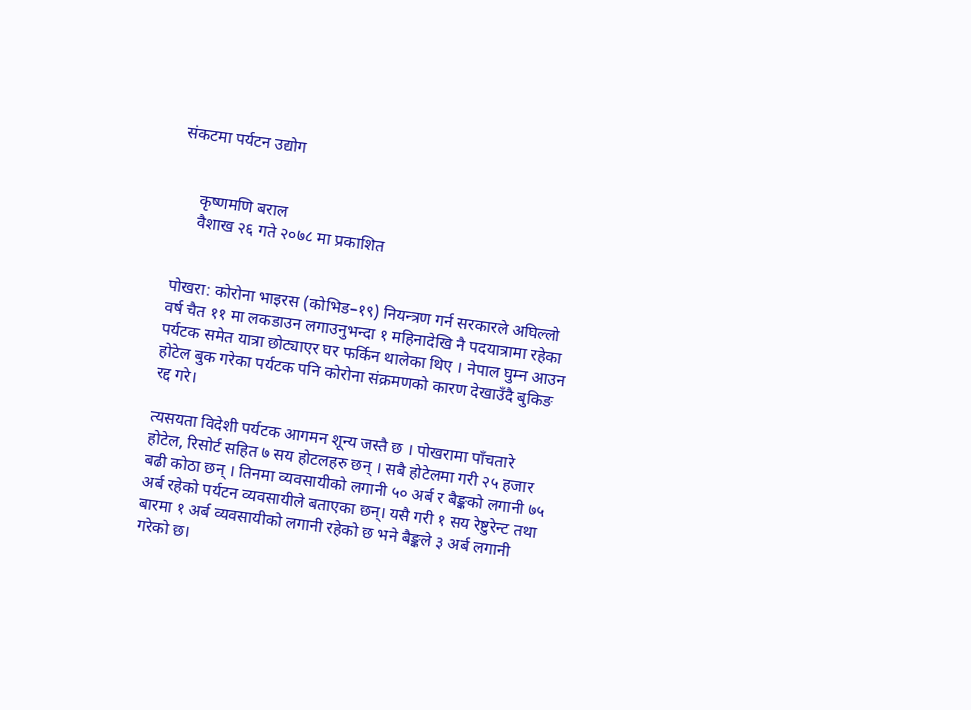संकटमा पर्यटन उद्योग


     कृष्णमणि बराल
     वैशाख २६ गते २०७८ मा प्रकाशित


पोखरा: कोरोना भाइरस (कोभिड–१९) नियन्त्रण गर्न सरकारले अघिल्लो वर्ष चैत ११ मा लकडाउन लगाउनुभन्दा १ महिनादेखि नै पदयात्रामा रहेका पर्यटक समेत यात्रा छोट्याएर घर फर्किन थालेका थिए । नेपाल घुम्न आउन होटेल बुक गरेका पर्यटक पनि कोरोना संक्रमणको कारण देखाउँदै बुकिङ रद्द गरे।

त्यसयता विदेशी पर्यटक आगमन शून्य जस्तै छ । पोखरामा पाँचतारे होटेल, रिसोर्ट सहित ७ सय होटलहरु छन् । सबै होटेलमा गरी २५ हजार बढी कोठा छन् । तिनमा व्यवसायीको लगानी ५० अर्ब र बैङ्कको लगानी ७५ अर्ब रहेको पर्यटन व्यवसायीले बताएका छन्। यसै गरी १ सय रेष्टुरेन्ट तथा बारमा १ अर्ब व्यवसायीको लगानी रहेको छ भने बैङ्कले ३ अर्ब लगानी गरेको छ।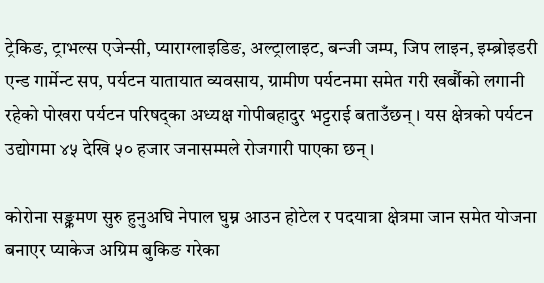ट्रेकिङ, ट्राभल्स एजेन्सी, प्याराग्लाइडिङ, अल्ट्रालाइट, बन्जी जम्प, जिप लाइन, इम्ब्रोइडरी एन्ड गार्मेन्ट सप, पर्यटन यातायात व्यवसाय, ग्रामीण पर्यटनमा समेत गरी खर्बौको लगानी रहेको पोखरा पर्यटन परिषद्का अध्यक्ष गोपीबहादुर भट्टराई बताउँछन् । यस क्षेत्रको पर्यटन उद्योगमा ४५ देखि ५० हजार जनासम्मले रोजगारी पाएका छन्।

कोरोना सङ्क्रमण सुरु हुनुअघि नेपाल घुम्न आउन होटेल र पदयात्रा क्षेत्रमा जान समेत योजना बनाएर प्याकेज अग्रिम बुकिङ गरेका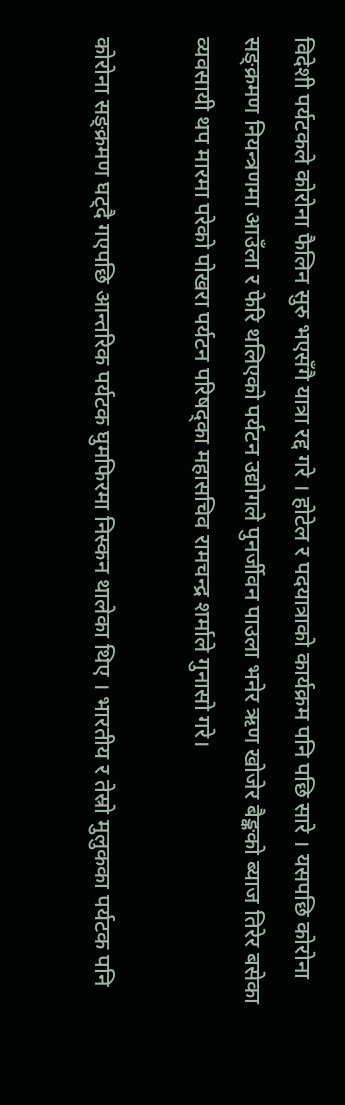विदेशी पर्यटकले कोरोना फैलिन सुरु भएसँगै यात्रा रद्द गरे । होटेल र पदयात्राको कार्यक्रम पनि पछि सारे । यसपछि कोरोना सङ्क्रमण नियन्त्रणमा आउँला र फेरि थलिएको पर्यटन उद्योगले पुनर्जीवन पाउला भनेर ऋण खोजेर बैङ्कको ब्याज तिरेर बसेका व्यवसायी थप मारमा परेको पोखरा पर्यटन परिषद्का महासचिव रामचन्द्र शर्माले गुनासो गरे।

कोरोना सङ्क्रमण घट्दै गएपछि आन्तरिक पर्यटक घुमफिरमा निस्कन थालेका थिए । भारतीय र तेस्रो मुलुकका पर्यटक पनि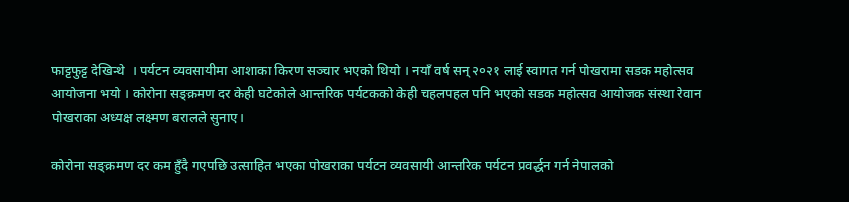फाट्टफुट्ट देखिन्थे  । पर्यटन व्यवसायीमा आशाका किरण सञ्चार भएको थियो । नयाँ वर्ष सन् २०२१ लाई स्वागत गर्न पोखरामा सडक महोत्सव आयोजना भयो । कोरोना सङ्क्रमण दर केही घटेकोले आन्तरिक पर्यटकको केही चहलपहल पनि भएको सडक महोत्सव आयोजक संस्था रेवान पोखराका अध्यक्ष लक्ष्मण बरालले सुनाए।

कोरोना सङ्क्रमण दर कम हुँदै गएपछि उत्साहित भएका पोखराका पर्यटन व्यवसायी आन्तरिक पर्यटन प्रवर्द्धन गर्न नेपालको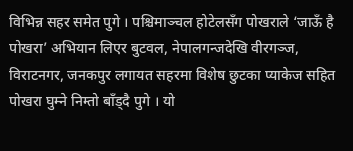विभिन्न सहर समेत पुगे । पश्चिमाञ्चल होटेलसँग पोखराले ‘जाऊँ है पोखरा’ अभियान लिएर बुटवल, नेपालगन्जदेखि वीरगञ्ज, विराटनगर, जनकपुर लगायत सहरमा विशेष छुटका प्याकेज सहित पोखरा घुम्ने निम्तो बाँड्दै पुगे । यो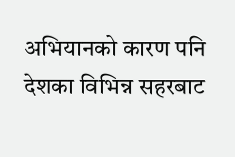अभियानको कारण पनि देशका विभिन्न सहरबाट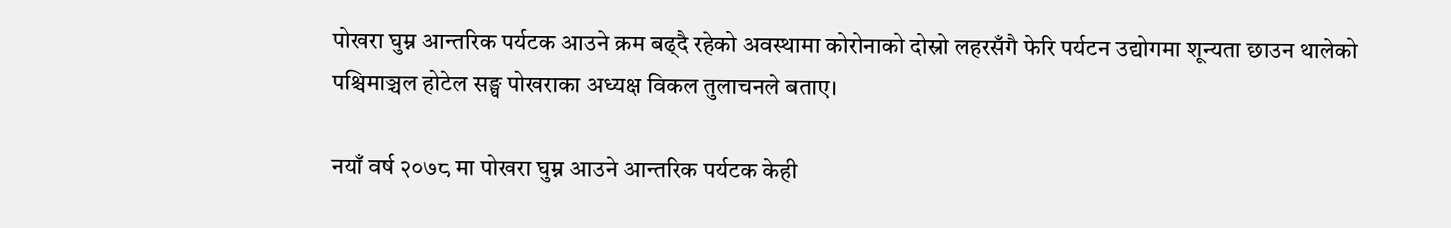पोखरा घुम्न आन्तरिक पर्यटक आउने क्रम बढ्दै रहेको अवस्थामा कोरोनाको दोस्रो लहरसँगै फेरि पर्यटन उद्योगमा शून्यता छाउन थालेको पश्चिमाञ्चल होटेल सङ्घ पोखराका अध्यक्ष विकल तुलाचनले बताए।

नयाँ वर्ष २०७८ मा पोखरा घुम्न आउने आन्तरिक पर्यटक केही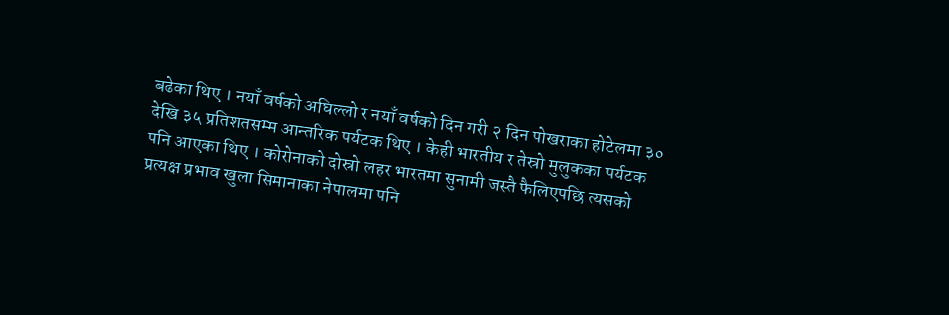बढेका थिए । नयाँ वर्षको अघिल्लो र नयाँ वर्षको दिन गरी २ दिन पोखराका होटेलमा ३० देखि ३५ प्रतिशतसम्म आन्तरिक पर्यटक थिए । केही भारतीय र तेस्रो मुलुकका पर्यटक पनि आएका थिए । कोरोनाको दोस्रो लहर भारतमा सुनामी जस्तै फैलिएपछि त्यसको प्रत्यक्ष प्रभाव खुला सिमानाका नेपालमा पनि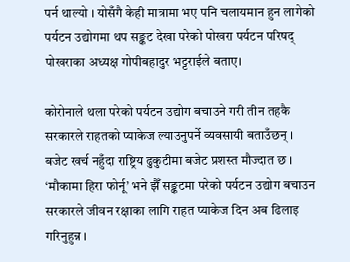पर्न थाल्यो । योसँगै केही मात्रामा भए पनि चलायमान हुन लागेको पर्यटन उद्योगमा थप सङ्कट देखा परेको पोखरा पर्यटन परिषद् पोखराका अध्यक्ष गोपीबहादुर भट्टराईले बताए।

कोरोनाले थला परेको पर्यटन उद्योग बचाउने गरी तीन तहकै सरकारले राहतको प्याकेज ल्याउनुपर्ने व्यवसायी बताउँछन् । बजेट खर्च नहुँदा राष्ट्रिय ढुकुटीमा बजेट प्रशस्त मौज्दात छ । ‘मौकामा हिरा फोर्नू’ भने झैँ सङ्कटमा परेको पर्यटन उद्योग बचाउन सरकारले जीवन रक्षाका लागि राहत प्याकेज दिन अब ढिलाइ गरिनुहुन्न ।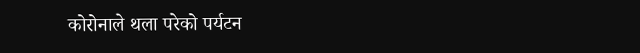कोरोनाले थला परेको पर्यटन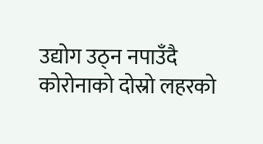उद्योग उठ्न नपाउँदै कोरोनाको दोस्रो लहरको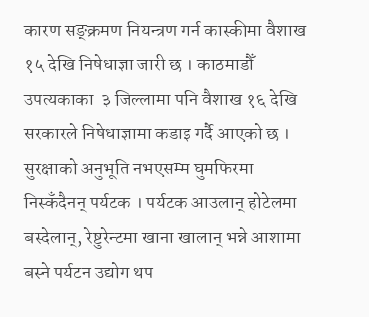कारण सङ्क्रमण नियन्त्रण गर्न कास्कीमा वैशाख १५ देखि निषेधाज्ञा जारी छ । काठमाडौँ उपत्यकाका  ३ जिल्लामा पनि वैशाख १६ देखि सरकारले निषेधाज्ञामा कडाइ गर्दै आएको छ । सुरक्षाको अनुभूति नभएसम्म घुमफिरमा निस्कँदैनन् पर्यटक । पर्यटक आउलान् होटेलमा बस्देलान्, रेष्टुरेन्टमा खाना खालान् भन्ने आशामा बस्ने पर्यटन उद्योग थप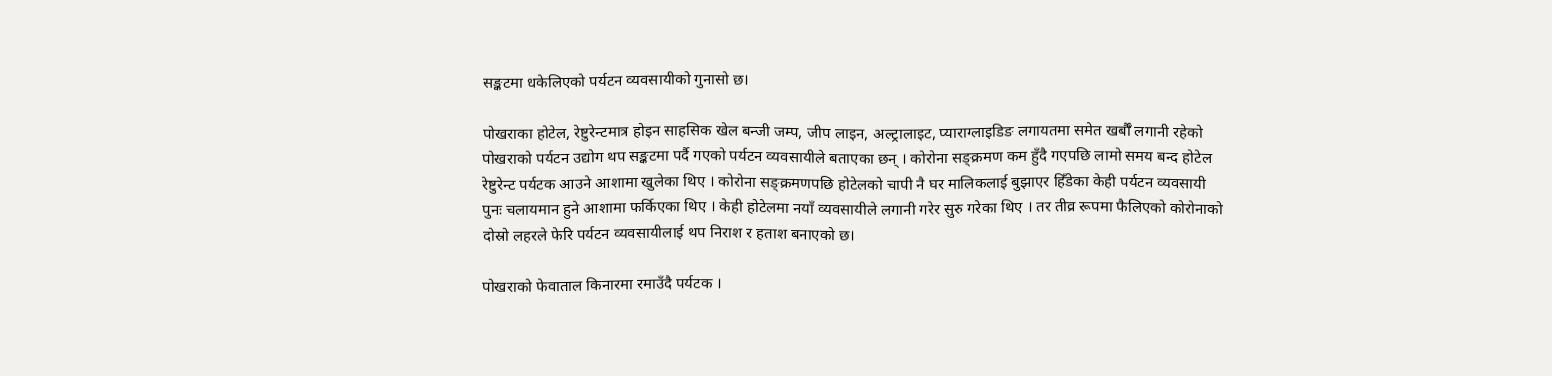सङ्कटमा धकेलिएको पर्यटन व्यवसायीको गुनासो छ।

पोखराका होटेल, रेष्टुरेन्टमात्र होइन साहसिक खेल बन्जी जम्प, जीप लाइन, अल्ट्रालाइट, प्याराग्लाइडिङ लगायतमा समेत खर्बौँ लगानी रहेको पोखराको पर्यटन उद्योग थप सङ्कटमा पर्दै गएको पर्यटन व्यवसायीले बताएका छन् । कोरोना सङ्क्रमण कम हुँदै गएपछि लामो समय बन्द होटेल रेष्टुरेन्ट पर्यटक आउने आशामा खुलेका थिए । कोरोना सङ्क्रमणपछि होटेलको चापी नै घर मालिकलाई बुझाएर हिँडेका केही पर्यटन व्यवसायी पुनः चलायमान हुने आशामा फर्किएका थिए । केही होटेलमा नयाँ व्यवसायीले लगानी गरेर सुरु गरेका थिए । तर तीव्र रूपमा फैलिएको कोरोनाको दोस्रो लहरले फेरि पर्यटन व्यवसायीलाई थप निराश र हताश बनाएको छ।

पोखराको फेवाताल किनारमा रमाउँदै पर्यटक ।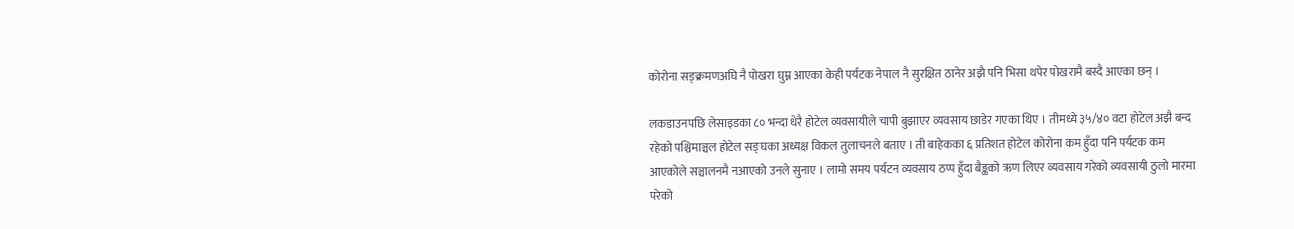कोरोना सङ्क्रमणअघि नै पोखरा घुम्न आएका केही पर्यटक नेपाल नै सुरक्षित ठानेर अझै पनि भिसा थपेर पोखरामै बस्दै आएका छन् ।

लकडाउनपछि लेसाइडका ८० भन्दा धेरै होटेल व्यवसायीले चापी बुझाएर व्यवसाय छाडेर गएका थिए । तीमध्ये ३५/४० वटा होटेल अझै बन्द रहेको पश्चिमाञ्चल होटेल सङ्घका अध्यक्ष विकल तुलाचनले बताए । ती बाहेकका ६ प्रतिशत होटेल कोरोना कम हुँदा पनि पर्यटक कम आएकोले सञ्चालनमै नआएको उनले सुनाए । लामो समय पर्यटन व्यवसाय ठप्प हुँदा बैङ्कको ऋण लिएर व्यवसाय गरेको व्यवसायी ठुलो मारमा परेको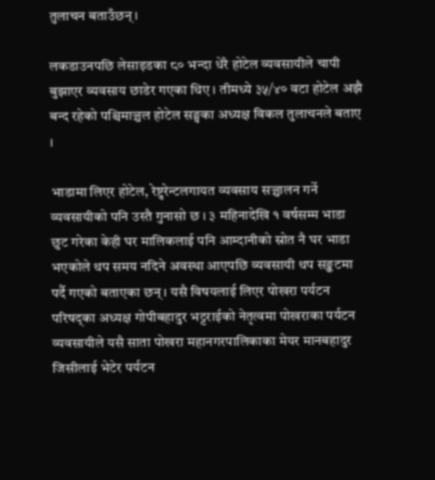तुलाचन बताउँछन्।

लकडाउनपछि लेसाइडका ८० भन्दा धेरै होटेल व्यवसायीले चापी बुझाएर व्यवसाय छाडेर गएका थिए । तीमध्ये ३५/४० वटा होटेल अझै बन्द रहेको पश्चिमाञ्चल होटेल सङ्घका अध्यक्ष विकल तुलाचनले बताए ।

भाडामा लिएर होटेल, रेष्टुरेन्टलगायत व्यवसाय सञ्चालन गर्ने व्यवसायीको पनि उस्तै गुनासो छ । ३ महिनादेखि १ वर्षसम्म भाडा छुट गरेका केही घर मालिकलाई पनि आम्दानीको स्रोत नै घर भाडा भएकोले थप समय नदिने अवस्था आएपछि व्यवसायी थप सङ्कटमा पर्दै गएको बताएका छन् । यसै विषयलाई लिएर पोखरा पर्यटन परिषद्का अध्यक्ष गोपीबहादुर भट्टराईको नेतृत्वमा पोखराका पर्यटन व्यवसायीले यसै साता पोखरा महानगरपालिकाका मेयर मानबहादुर जिसीलाई भेटेर पर्यटन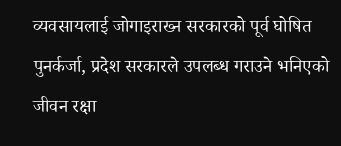व्यवसायलाई जोगाइराख्न सरकारको पूर्व घोषित पुनर्कर्जा, प्रदेश सरकारले उपलब्ध गराउने भनिएको जीवन रक्षा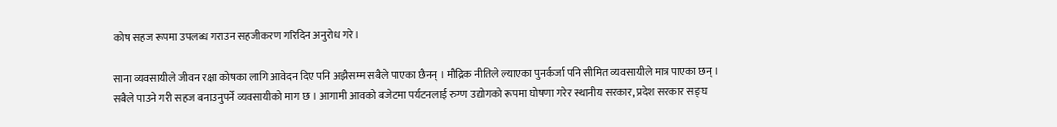कोष सहज रूपमा उपलब्ध गराउन सहजीकरण गरिदिन अनुरोध गरे।

साना व्यवसायीले जीवन रक्षा कोषका लागि आवेदन दिए पनि अझैसम्म सबैले पाएका छैनन् । मौद्रिक नीतिले ल्याएका पुनर्कर्जा पनि सीमित व्यवसायीले मात्र पाएका छन् । सबैले पाउने गरी सहज बनाउनुपर्ने व्यवसायीको माग छ । आगामी आवको बजेटमा पर्यटनलाई रुग्ण उद्योगको रूपमा घोषणा गरेर स्थानीय सरकार, प्रदेश सरकार सङ्घ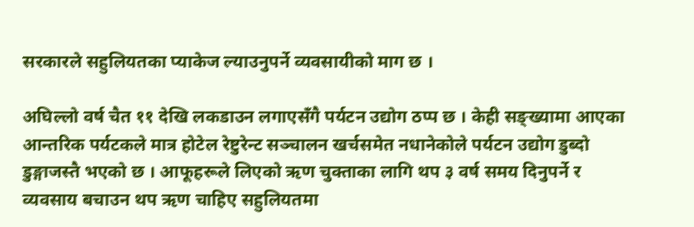सरकारले सहुलियतका प्याकेज ल्याउनुपर्ने व्यवसायीको माग छ ।

अघिल्लो वर्ष चैत ११ देखि लकडाउन लगाएसँगै पर्यटन उद्योग ठप्प छ । केही सङ्ख्यामा आएका आन्तरिक पर्यटकले मात्र होटेल रेष्टुरेन्ट सञ्चालन खर्चसमेत नधानेकोले पर्यटन उद्योग डुब्दो डुङ्गाजस्तै भएको छ । आफूहरूले लिएको ऋण चुक्ताका लागि थप ३ वर्ष समय दिनुपर्ने र व्यवसाय बचाउन थप ऋण चाहिए सहुलियतमा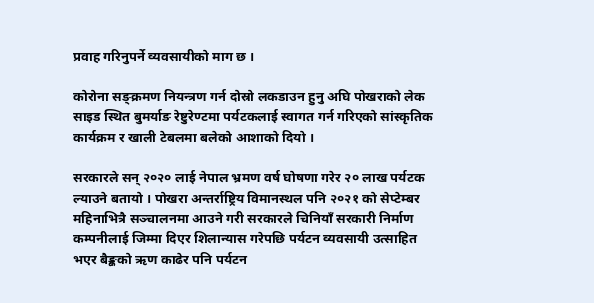प्रवाह गरिनुपर्ने व्यवसायीको माग छ ।

कोरोना सङ्क्रमण नियन्त्रण गर्न दोस्रो लकडाउन हुनु अघि पोखराको लेक साइड स्थित बुमर्याङ रेष्टुरेण्टमा पर्यटकलाई स्वागत गर्न गरिएको सांस्कृतिक कार्यक्रम र खाली टेबलमा बलेको आशाको दियो ।

सरकारले सन् २०२० लाई नेपाल भ्रमण वर्ष घोषणा गरेर २० लाख पर्यटक ल्याउने बतायो । पोखरा अन्तर्राष्ट्रिय विमानस्थल पनि २०२१ को सेप्टेम्बर महिनाभित्रै सञ्चालनमा आउने गरी सरकारले चिनियाँ सरकारी निर्माण कम्पनीलाई जिम्मा दिएर शिलान्यास गरेपछि पर्यटन व्यवसायी उत्साहित भएर बैङ्कको ऋण काढेर पनि पर्यटन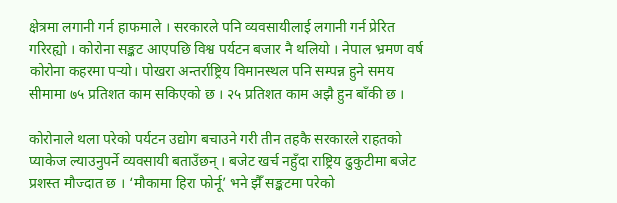क्षेत्रमा लगानी गर्न हाफमाले । सरकारले पनि व्यवसायीलाई लगानी गर्न प्रेरित गरिरह्यो । कोरोना सङ्कट आएपछि विश्व पर्यटन बजार नै थलियो । नेपाल भ्रमण वर्ष कोरोना कहरमा पर्‍यो। पोखरा अन्तर्राष्ट्रिय विमानस्थल पनि सम्पन्न हुने समय सीमामा ७५ प्रतिशत काम सकिएको छ । २५ प्रतिशत काम अझै हुन बाँकी छ ।

कोरोनाले थला परेको पर्यटन उद्योग बचाउने गरी तीन तहकै सरकारले राहतको प्याकेज ल्याउनुपर्ने व्यवसायी बताउँछन् । बजेट खर्च नहुँदा राष्ट्रिय ढुकुटीमा बजेट प्रशस्त मौज्दात छ । ‘मौकामा हिरा फोर्नू’ भने झैँ सङ्कटमा परेको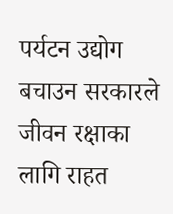पर्यटन उद्योग बचाउन सरकारले जीवन रक्षाका लागि राहत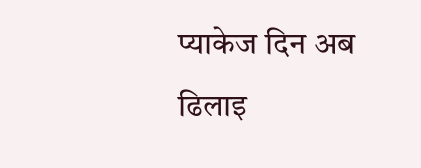प्याकेज दिन अब ढिलाइ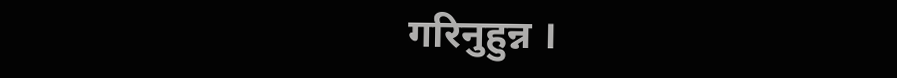गरिनुहुन्न ।